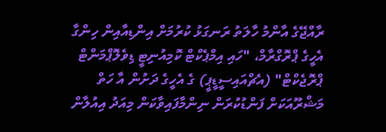ރާއްޖޭގެ އާންމު ހާލަތު ރަނގަޅު ކުރުމަށް އިންޑިއާއިން ހިންގާ އެހީގެ ޕްރޮގްރާމް، "ހައި އިމްޕެކްޓް ކޮމިއުނިޓީ ޑިވެލޮޕްމަންޓް ޕްރޮޖެކްޓް" (އެޗްއައިސީޑީޕީ) ގެ އެހީގެ ދަށުން އާ ހަތް މަޝްރޫއަކަށް ފަންޑުކުރަން ނިންމާފައިވާކަން މިއަދު އިއުލާން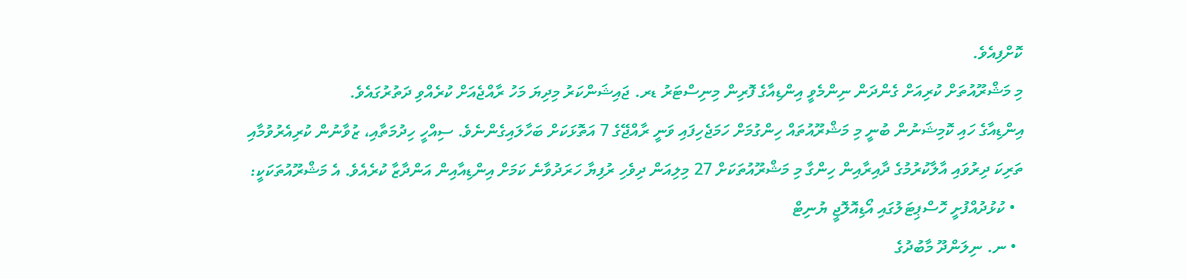ކޮށްފިއެވެ.
މި މަޝްރޫއުތަށް ކުރިއަށް ގެންދަން ނިންމެވީ އިންޑިއާގެ ފޮރިން މިނިސްޓަރު ޑރ. ޖައިޝަންކަރު މިދިޔަ މަހު ރާއްޖެއަށް ކުރެއްވި ދަތުރުގައެވެ.
އިންޑިއާގެ ހައި ކޮމިޝަނުން ބުނީ މި މަޝްރޫއުތައް ހިންގުމަށް ހަމަޖެހިފައި ވަނީ ރާއްޖޭގެ 7 އަތޮޅަކަށް ބަހާލައިގެންނެވެ. ސިއްހީ ހިދުމަތާއި، ޒުވާނުން ކުރިއެރުވުމާއި ތަރިކަ ދިރުވައި އާލާކުރުމުގެ ދާއިރާއިން ހިންގާ މި މަޝްރޫއުތަކަށް 27 މިލިއަން ދިވެހި ރުފިޔާ ހަރަދުވާނެ ކަމަށް އިންޑިއާއިން އަންދާޒާ ކުރެއެވެ. އެ މަޝްރޫއުތަކަކީ:
  • ކުޅުދުއްފުށީ ހޮސްޕިޓަލުގައި އޯޑިއޮލޮޖީ ޔުނިޓް
  • ނ. ނިލަންދޫ މާބުދުގެ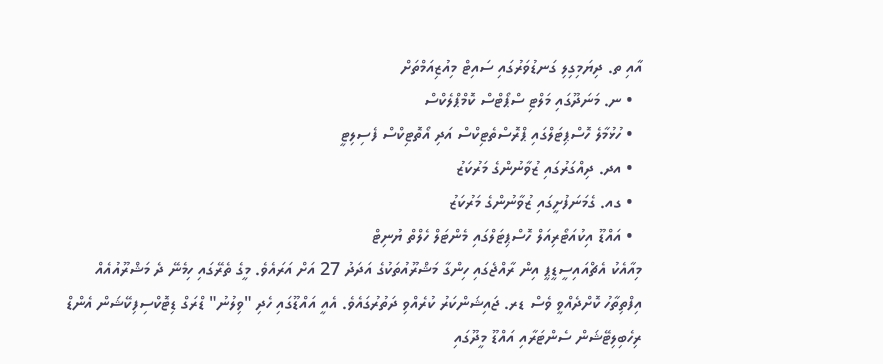އާއި ތ. ދިޔަމިގިލި ގަނޑުވަރުގައި ސައިޓް މިއުޒިއަމްތަށް
  • ނ. މަނަދޫގައި މަލްޓި ސްޕޯޓްސް ކޮމްޕްލެކްސް
  • ހުޅުމާލެ ހޮސްޕިޓަލްގައި ޕްރޮސްތެޓިކްސް އަދި އޯތޮޓިކްސް ފެސިލިޓީ
  • އދ. ދިއްގަރުގައި ޒުވާނުންގެ މަރުކަޒު
  • ގއ. ގެމަނަފުށީގައި ޒުވާނުންގެ މަރުކަޒު
  • އައްޑޫ އިކުއަޓޯރިއަލް ހޮސްޕިޓަލްގައި މެންޓަލް ހެލްތް ޔުނިޓް
މިއާއެކު އެޗްއައިސީޑީޕީ އިން ރާއްޖެގައި ހިންގާ މަޝްރޫއުތަކުގެ އަދަދު 27 އަށް އަރައެވެ. މީގެ ތެރޭގައި ހިމެނޭ ދެ މަޝްރޫއުއެއް އިފްތިތާހު ކޮށްދެއްވީ ވެސް ޑރ. ޖައިޝަންކަރު ކުރެއްވި ދަތުރުގައެވެ. އެއީ އައްޑޫގައި ހެދި "ވިލުނު" ޑްރަގް ޑިޓޮކްސިފިކޭޝަން އެންޑް ރިހެބިލިޓޭޝަން ސެންޓަރާއި އައްޑޫ މީދޫގައި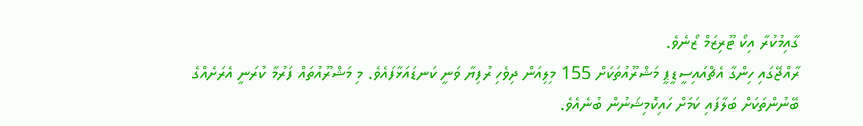ގާއިމުކުރާ އިކޯ ޓޫރިޒަމް ޒޯނެވެ.
ރާއްޖޭގައި ހިންގާ އެޗްއައިސީޑީޕީ މަޝްރޫއުތަކަށް 155 މިލިއަން ދިވެހި ރުފިޔާ ވަނީ ކަނޑައަޅާފައެވެ. މި މަޝްރޫއުތައް ފަރުމާ ކުރަނީ އެރަށެއްގެ ބޭނުންތަކަށް ބަލާފައި ކަމަށް ހައިކޮމިޝަނުން ބުނެއެވެ.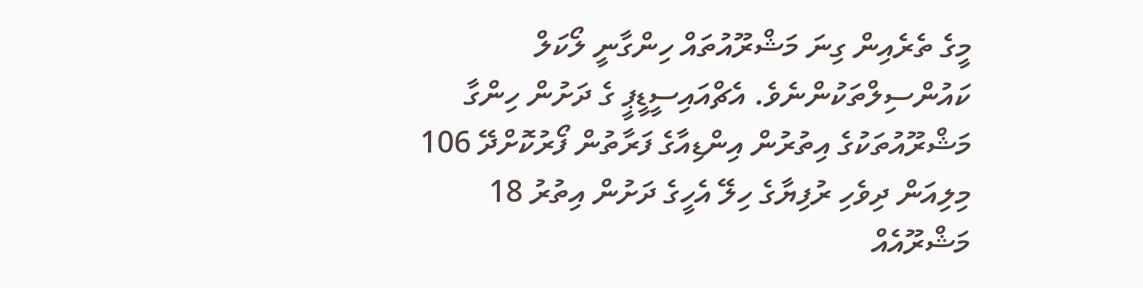މީގެ ތެރެއިން ގިނަ މަޝްރޫއުތައް ހިންގާނީ ލޯކަލް ކައުންސިލްތަކުންނެވެ. އެޗްއައިސީޑީޕީ ގެ ދަށުން ހިންގާ މަޝްރޫއުތަކުގެ އިތުރުން އިންޑިއާގެ ފަރާތުން ފޯރުކޮށްދޭ 106 މިލިއަން ދިވެހި ރުފިޔާގެ ހިލޭ އެހީގެ ދަށުން އިތުރު 18 މަޝްރޫއެއް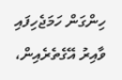ހިންގަން ހަމަޖެހިފައި ވާއިރު އޭގެތެރެއިން،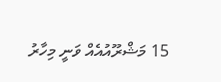15 މަޝްރޫއުއެއް ވަނީ މިހާރު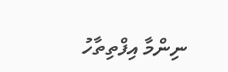ނިންމާ އިފްތިތާހު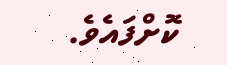ކޮށްފައެވެ.